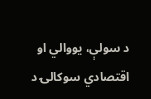د سولې، یووالي او اقتصادي سوکالۍ د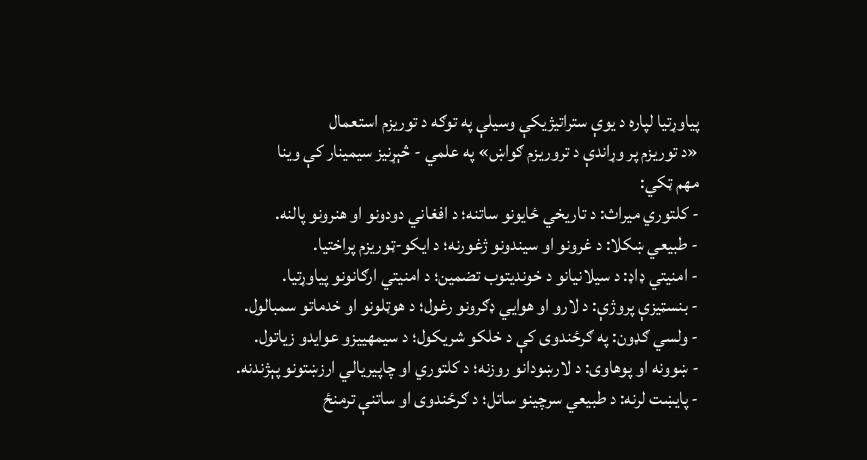پیاوړتیا لپاره د یوې ستراتیژیکې وسیلې په توګه د توریزم استعمال
«د توریزم پر وړاندې د تروریزم ګواښ» په علمي - څېړنیز سیمینار کې وینا
مهم ټکي:
- کلتوري میراث: د تاریخي ځایونو ساتنه؛ د افغاني دودونو او هنرونو پالنه.
- طبیعي ښکلا: د غرونو او سیندونو ژغورنه؛ د ایکو-ټوریزم پراختیا.
- امنیتي ډاډ: د سیلانیانو د خوندیتوب تضمین؛ د امنیتي ارګانونو پیاوړتیا.
- بنسټیزې پروژې: د لارو او هوایي ډګرونو رغول؛ د هوټلونو او خدماتو سمبالول.
- ولسي ګډون: په ګرځندوی کې د خلکو شریکول؛ د سیمهییزو عوایدو زیاتول.
- ښوونه او پوهاوی: د لارښودانو روزنه؛ د کلتوري او چاپیریالي ارزښتونو پېژندنه.
- پایښت لرنه: د طبیعي سرچینو ساتل؛ د ګرځندوی او ساتنې ترمنځ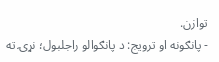توازن.
- پانګونه او ترویج: د پانګوالو راجلبول؛ نړۍ ته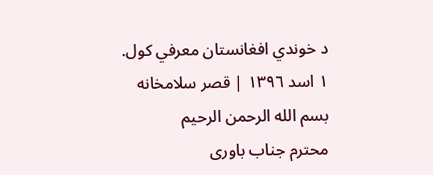د خوندي افغانستان معرفي کول.
١ اسد ١٣٩٦ | قصر سلامخانه
بسم الله الرحمن الرحیم
محترم جناب باوری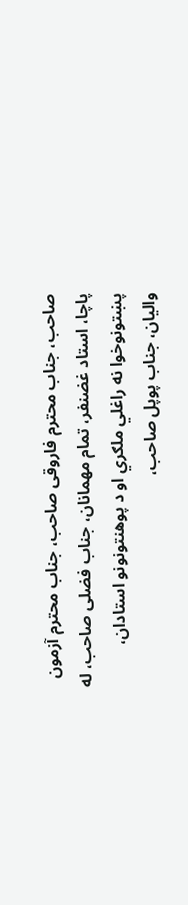صاحب، جناب محترم فاروقی صاحب، جناب محترم آزمون پاچا، استاد غضنفر، تمام مهمانان، جناب فضلی صاحب، له پښتونوخوا نه راغلي ملګري او د پوهنتونونو استادان، والیان، جناب پوپل صاحب،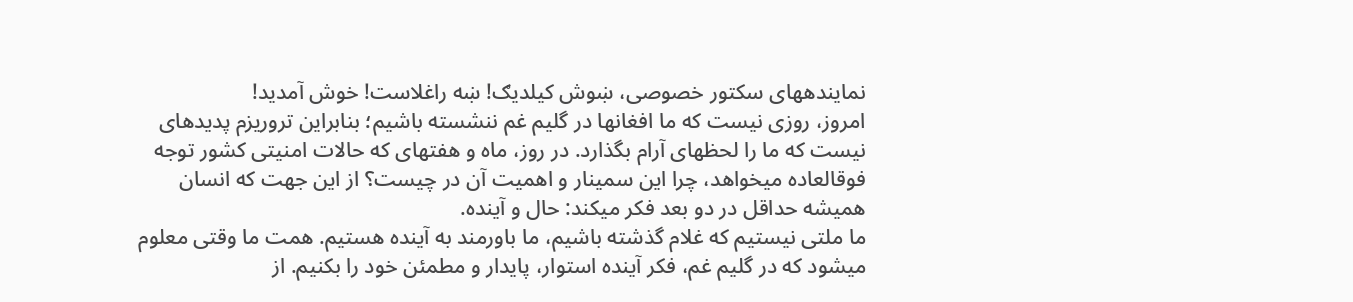نمایندههای سکتور خصوصی، ښوش کیلدیګ! ښه راغلاست! خوش آمدید!
امروز، روزی نیست که ما افغانها در گلیم غم ننشسته باشیم؛ بنابراین تروریزم پدیدهای نیست که ما را لحظهای آرام بگذارد. در روز، ماه و هفتهای که حالات امنیتی کشور توجه فوقالعاده میخواهد، چرا این سمینار و اهمیت آن در چیست؟ از این جهت که انسان همیشه حداقل در دو بعد فکر میکند: حال و آینده.
ما ملتی نیستیم که غلام گذشته باشیم، ما باورمند به آینده هستیم. همت ما وقتی معلوم میشود که در گلیم غم، فکر آینده استوار، پایدار و مطمئن خود را بکنیم. از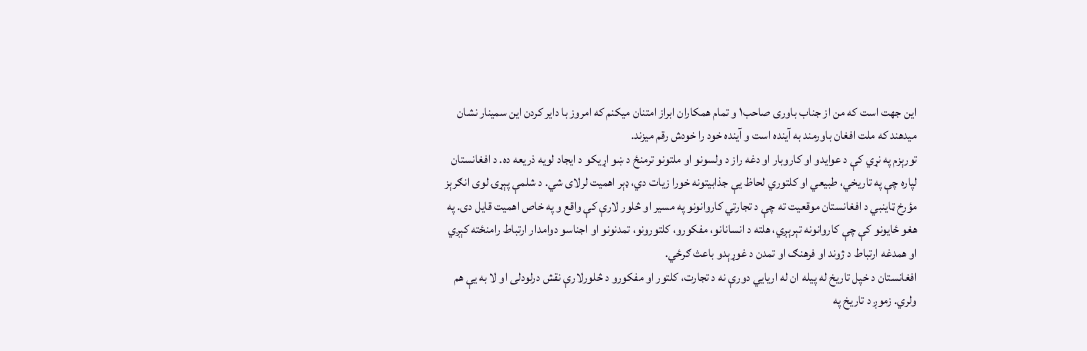این جهت است که من از جناب باوری صاحب١ و تمام همکاران ابراز امتنان میکنم که امروز با دایر کردن این سمینار نشان میدهند که ملت افغان باورمند به آینده است و آینده خود را خودش رقم میزند.
تورېزم په نړي کې د عوایدو او کاروبار او دغه راز د ولسونو او ملتونو ترمنځ د ښو اړیکو د ایجاد لویه ذریعه ده. د افغانستان لپاره چې په تاریخي، طبیعي او کلتوري لحاظ یې جذابیتونه خورا زیات دي، ډېر اهمیت لرلای شي. د شلمې پېړۍ لوی انګرېز مؤرخ ټاینبي د افغانستان موقعیت ته چې د تجارتي کاروانونو په مسیر او څلور لارې کې واقع و په خاص اهمیت قایل دی. په هغو ځایونو کې چې کاروانونه تېرېږي، هلته د انسانانو، مفکورو، کلتورونو، تمدنونو او اجناسو دوامدار ارتباط رامنځته کېږي او همدغه ارتباط د ژوند او فرهنګ او تمدن د غوړېدو باعث ګرځي.
افغانستان د خپل تاریخ له پیله ان له اریایي دورې نه د تجارت، کلتور او مفکورو د څلورلارې نقش درلودلی او لا به یې هم ولري. زموږ د تاریخ په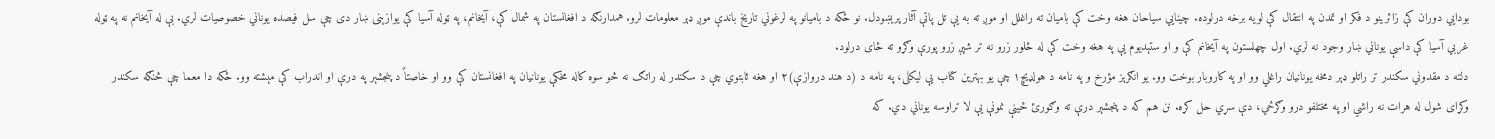بودايي دوران کې زائرینو د فکر او تمدن په انتقال کې لویه برخه درلوده. چینایي سیاحان هغه وخت کې بامیان ته راغلل او موږ ته به یې تل پاتې آثار پرېښودل. نو ځکه د بامیانو په لرغوني تاریخ باندې موږ ډېر معلومات لرو. همدارنګه د افغانستان په شمال کې، آیخانم، په ټوله آسیا کې یوازېنی ښار دی چې سل فیصده یوناني خصوصیات لري. بې له آیخانم نه په ټوله غربي آسیا کې داسې یوناني ښار وجود نه لري. اول چهلستون په آیخانم کې و او ستېدیوم یې په هغه وخت کې له څلور زرو نه تر شپږ زرو پورې وګړو ته ځای درلود.
دلته د مقدوني سکندر تر راتلو ډېر دمخه یونانیان راغلي وو او په کاروبار بوخت وو. یو انګرېز مؤرخ و په نامه د هولډیچ١ چې یو بهترین کتاب یې لیکلی، په نامه د (د هند دروازې)٢ او هغه ثابتوي چې د سکندر له راتګ نه څو سوه کاله مخکې یونانیان په افغانستان کې وو او خاصتاً د پنجشېر په درې او اندراب کې مېشته وو. ځکه دا معما چې څنګه سکندر وکړای شول له هرات نه راشي او په مختلفو درو وګرځي، دې سړي حل کړه. نن هم که د پنجشېر درې ته وګورئ ځینې نمونې یې لا تراوسه یوناني دي. که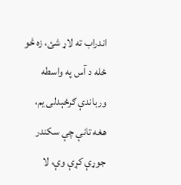اندراب ته لاړ شئ، زه څو ځله د آس په واسطه ورباندې ګرځېدلی یم، هغه تانې چې سکندر جوړې کړې وې، لا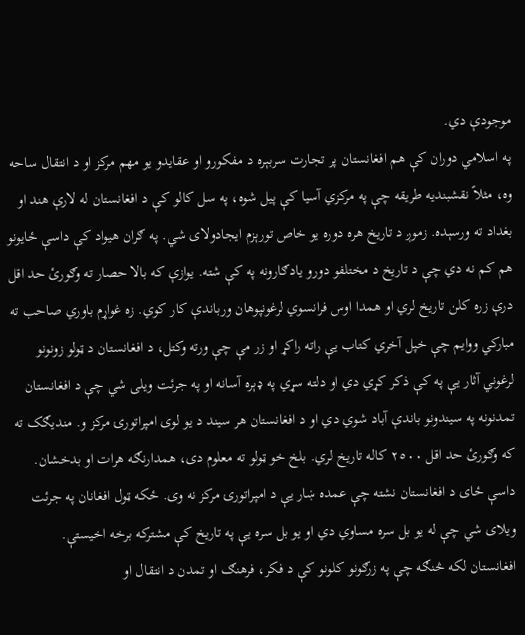موجودې دي.
په اسلامي دوران کې هم افغانستان پر تجارت سربېره د مفکورو او عقایدو یو مهم مرکز او د انتقال ساحه وه، مثلاً نقشبندیه طریقه چې په مرکزي آسیا کې پیل شوه، په سل کالو کې د افغانستان له لارې هند او بغداد ته ورسېده. زموږ د تاریخ هره دوره یو خاص تورېزم ایجادولای شي. په ګران هیواد کې داسې ځایونو هم کم نه دي چې د تاریخ د مختلفو دورو یادګارونه په کې شته. یوازې که بالا حصار ته وګورئ حد اقل درې زره کلن تاریخ لري او همدا اوس فرانسوي لرغونپوهان ورباندې کار کوي. زه غواړم باوري صاحب ته مبارکي ووایم چې خپل آخري کتاب یې راته راکړ او زر مې چې ورته وکتل، د افغانستان د ټولو زونونو لرغوني آثار یې په کې ذکر کړي دي او دلته سړي په ډېره آسانه او په جرئت ویلی شي چې د افغانستان تمدنونه په سیندونو باندې آباد شوي دي او د افغانستان هر سیند د یو لوی امپراتورۍ مرکز و. مندیګک ته که وګورئ حد اقل ٢٥٠٠ کاله تاریخ لري. بلخ خو ټولو ته معلوم دی، همدارنګه هرات او بدخشان. داسې ځای د افغانستان نشته چې عمده ښار یې د امپراتورۍ مرکز نه وی. ځکه ټول افغانان په جرئت ویلای شي چې له یو بل سره مساوي دي او یو بل سره یې په تاریخ کې مشترکه برخه اخیستې.
افغانستان لکه څنګه چې په زرګونو کلونو کې د فکر، فرهنګ او تمدن د انتقال او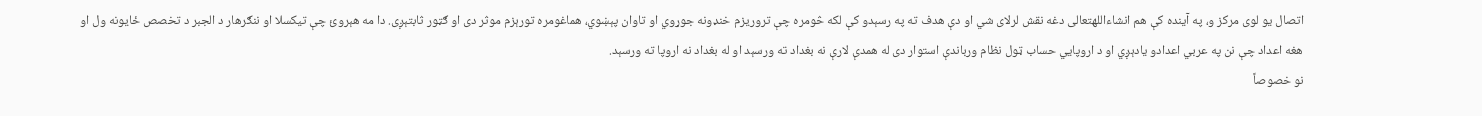اتصال یو لوی مرکز و، په آینده کې هم انشاءاللهتعالی دغه نقش لرلای شي او دې هدف ته په رسېدو کې لکه څومره چې تروریزم خنډونه جوړوي او تاوان پېښوي، هماغومره تورېزم موثر دی او ګټور ثابتېږی. دا مه هېروئ چې تیکسلا او ننګرهار د الجبر د تخصص ځایونه ول او هغه اعداد چې نن په عربي اعدادو یادېږي او د اروپايي حساب ټول نظام ورباندې استوار دی له همدې لارې نه بغداد ته ورسېد او له بغداد نه اروپا ته ورسېد.
نو خصوصاً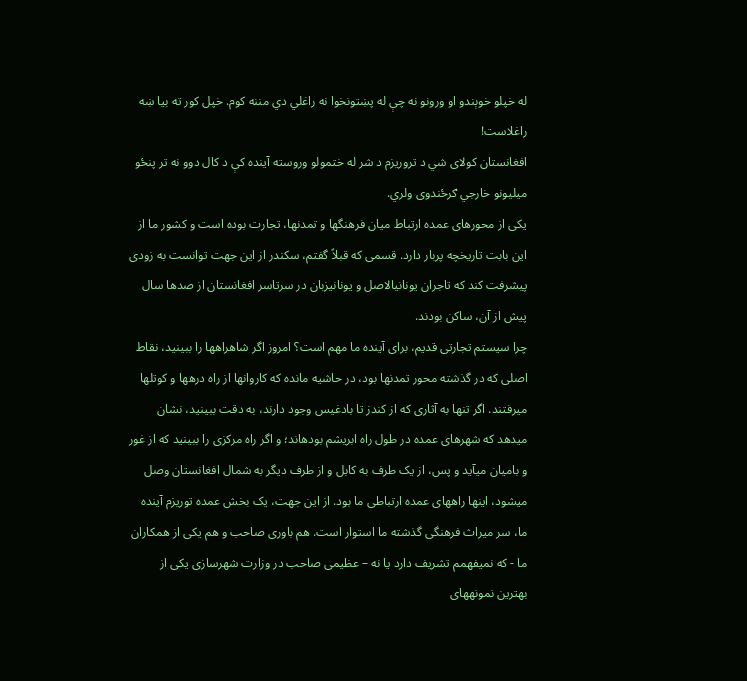له خپلو خوېندو او ورونو نه چې له پښتونخوا نه راغلي دي مننه کوم. خپل کور ته بیا ښه راغلاست!
افغانستان کولای شي د تروریزم د شر له ختمولو وروسته آینده کې د کال دوو نه تر پنځو میلیونو خارجي ګرځندوی ولري.
یکی از محورهای عمده ارتباط میان فرهنگها و تمدنها، تجارت بوده است و کشور ما از این بابت تاریخچه پربار دارد. قسمی که قبلاً گفتم، سکندر از این جهت توانست به زودی پیشرفت کند که تاجران یونانیالاصل و یونانیزبان در سرتاسر افغانستان از صدها سال پیش از آن، ساکن بودند.
چرا سیستم تجارتی قدیم، برای آینده ما مهم است؟ امروز اگر شاهراهها را ببینید، نقاط اصلی که در گذشته محور تمدنها بود، در حاشیه مانده که کاروانها از راه درهها و کوتلها میرفتند. اگر تنها به آثاری که از کندز تا بادغیس وجود دارند، به دقت ببینید، نشان میدهد که شهرهای عمده در طول راه ابریشم بودهاند؛ و اگر راه مرکزی را ببینید که از غور و بامیان میآید و پس، از یک طرف به کابل و از طرف دیگر به شمال افغانستان وصل میشود، اینها راههای عمده ارتباطی ما بود. از این جهت، یک بخش عمده توریزم آینده ما، سر میراث فرهنگی گذشته ما استوار است. هم باوری صاحب و هم یکی از همکاران ما - که نمیفهمم تشریف دارد یا نه – عظیمی صاحب در وزارت شهرسازی یکی از بهترین نمونههای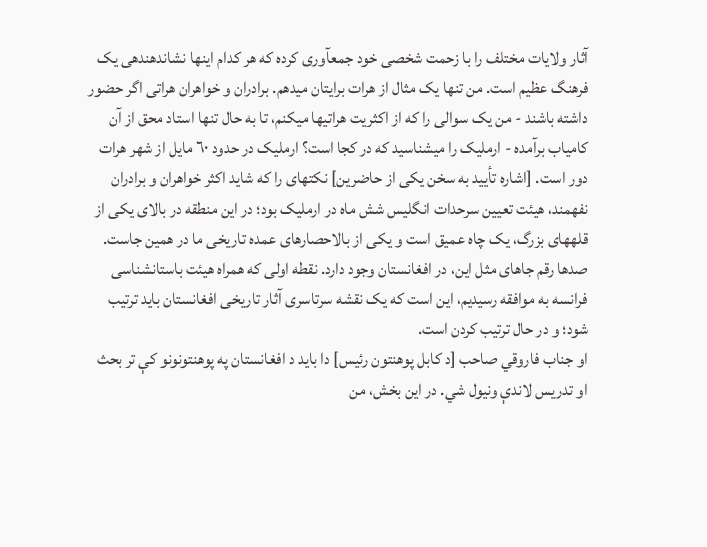آثار ولایات مختلف را با زحمت شخصی خود جمعآوری کرده که هر کدام اینها نشاندهندهی یک فرهنگ عظیم است. من تنها یک مثال از هرات برایتان میدهم. برادران و خواهران هراتی اگر حضور داشته باشند - من یک سوالی را که از اکثریت هراتیها میکنم، تا به حال تنها استاد محق از آن کامیاب برآمده - ارملیک را میشناسید که در کجا است؟ ارملیک در حدود ٦٠ مایل از شهر هرات دور است. [اشاره تأیید به سخن یکی از حاضرین] نکتهای را که شاید اکثر خواهران و برادران نفهمند، هیئت تعیین سرحدات انگلیس شش ماه در ارملیک بود؛ در این منطقه در بالای یکی از قلههای بزرگ، یک چاه عمیق است و یکی از بالاحصارهای عمده تاریخی ما در همین جاست. صدها رقم جاهای مثل این، در افغانستان وجود دارد. نقطه اولی که همراه هیئت باستانشناسی فرانسه به موافقه رسیدیم، این است که یک نقشه سرتاسری آثار تاریخی افغانستان باید ترتیب شود؛ و در حال ترتیب کردن است.
او جناب فاروقي صاحب [د کابل پوهنتون رئیس] دا باید د افغانستان په پوهنتونونو کې تر بحث او تدریس لاندې ونیول شي. در این بخش، من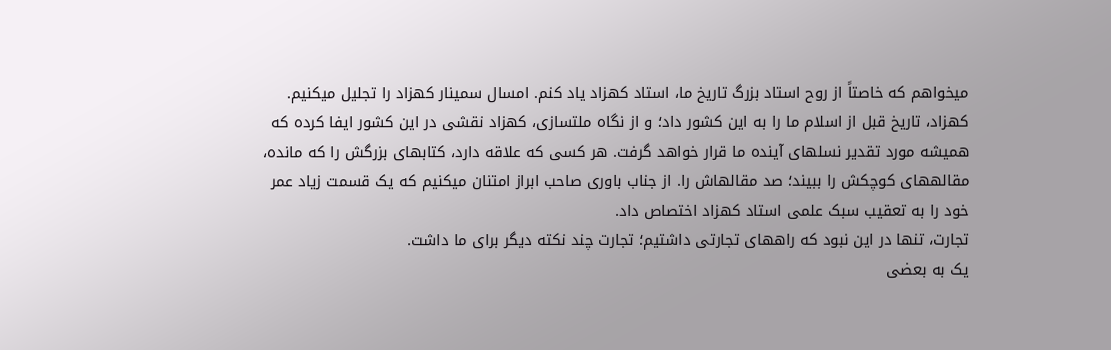میخواهم که خاصتاً از روح استاد بزرگ تاریخ ما، استاد کهزاد یاد کنم. امسال سمینار کهزاد را تجلیل میکنیم. کهزاد، تاریخ قبل از اسلام ما را به این کشور داد؛ و از نگاه ملتسازی، کهزاد نقشی در این کشور ایفا کرده که همیشه مورد تقدیر نسلهای آینده ما قرار خواهد گرفت. هر کسی که علاقه دارد، کتابهای بزرگش را که مانده، مقالههای کوچکش را ببیند؛ صد مقالهاش را. از جناب باوری صاحب ابراز امتنان میکنیم که یک قسمت زیاد عمر خود را به تعقیب سبک علمی استاد کهزاد اختصاص داد.
تجارت، تنها در این نبود که راههای تجارتی داشتیم؛ تجارت چند نکته دیگر برای ما داشت.
یک به بعضی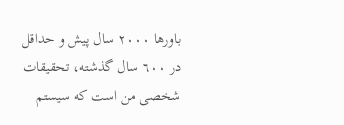باورها ٢٠٠٠ سال پیش و حداقل در ٦٠٠ سال گذشته، تحقیقات شخصی من است که سیستم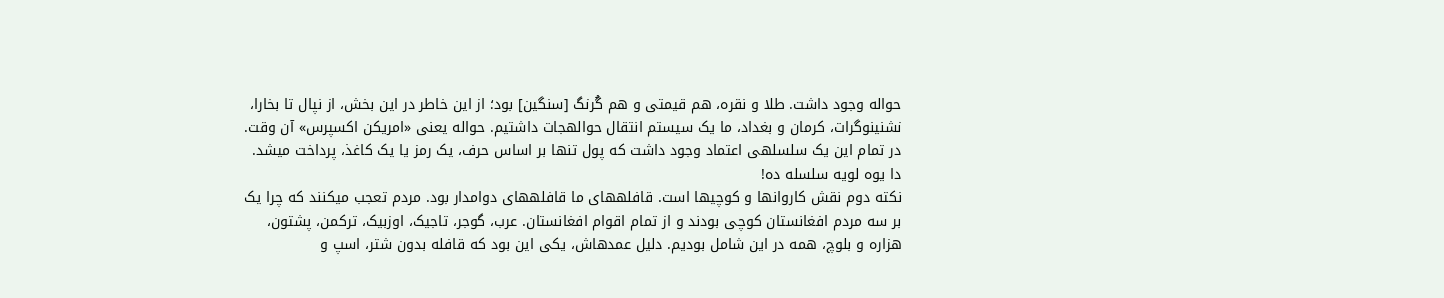حواله وجود داشت. طلا و نقره، هم قیمتی و هم گُرنگ [سنگین] بود؛ از این خاطر در این بخش، از نپال تا بخارا، نشنینوگرات، کرمان و بغداد، ما یک سیستم انتقال حوالهجات داشتیم. حواله یعنی «امریکن اکسپرس» آن وقت. در تمام این یک سلسلهی اعتماد وجود داشت که پول تنها بر اساس حرف، یک رمز یا یک کاغذ، پرداخت میشد. دا یوه لویه سلسله ده!
نکته دوم نقش کاروانها و کوچیها است. قافلههای ما قافلههای دوامدار بود. مردم تعجب میکنند که چرا یک بر سه مردم افغانستان کوچی بودند و از تمام اقوام افغانستان. عرب، گوجر، تاجیک، اوزبیک، ترکمن، پشتون، هزاره و بلوچ، همه در این شامل بودیم. دلیل عمدهاش، یکی این بود که قافله بدون شتر، اسپ و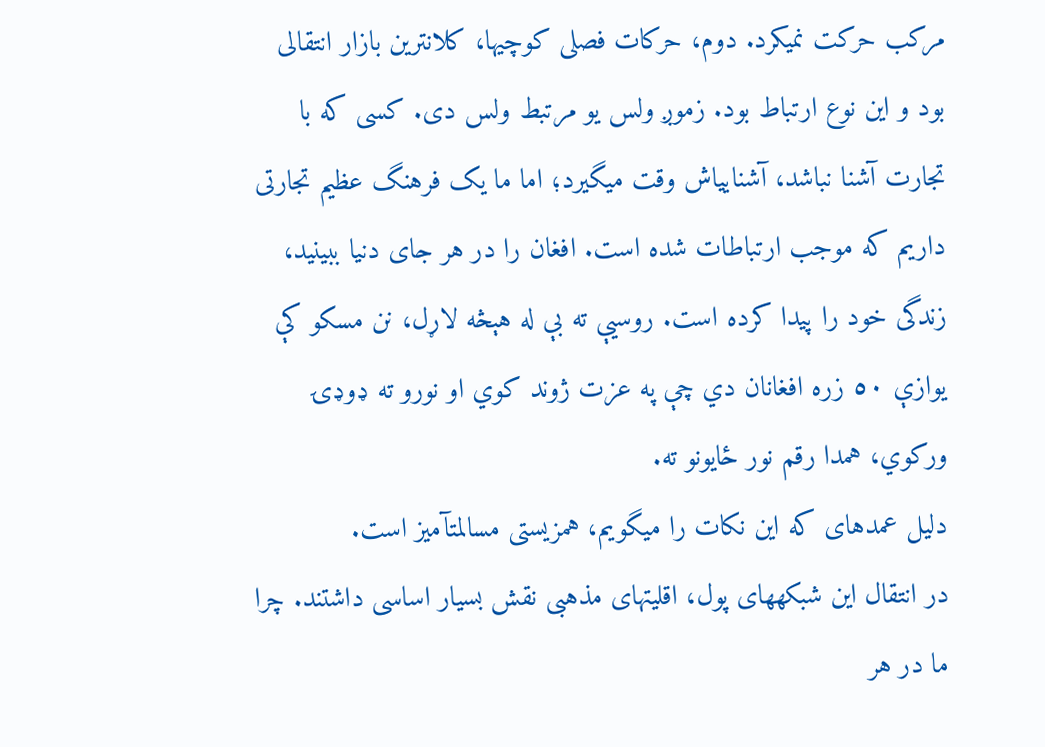مرکب حرکت نمیکرد. دوم، حرکات فصلی کوچیها، کلانترین بازار انتقالی بود و این نوع ارتباط بود. زموږ ولس یو مرتبط ولس دی. کسی که با تجارت آشنا نباشد، آشناییاش وقت میگیرد؛ اما ما یک فرهنگ عظیم تجارتی داریم که موجب ارتباطات شده است. افغان را در هر جای دنیا ببینید، زندگی خود را پیدا کرده است. روسیې ته بې له هېڅه لاړل، نن مسکو کې یوازې ٥٠ زره افغانان دي چې په عزت ژوند کوي او نورو ته ډوډۍ ورکوي، همدا رقم نور ځایونو ته.
دلیل عمدهای که این نکات را میگویم، همزیستی مسالمتآمیز است.
در انتقال این شبکههای پول، اقلیتهای مذهبی نقش بسیار اساسی داشتند. چرا ما در هر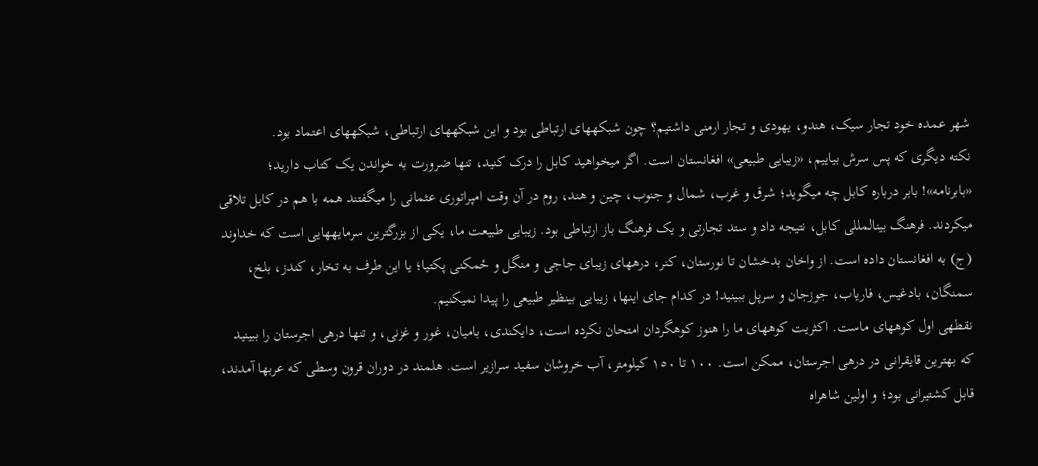شهر عمده خود تجار سیک، هندو، یهودی و تجار ارمنی داشتیم؟ چون شبکههای ارتباطی بود و این شبکههای ارتباطی، شبکههای اعتماد بود.
نکته دیگری که پس سرش بیاییم، «زیبایی طبیعی» افغانستان است. اگر میخواهید کابل را درک کنید، تنها ضرورت به خواندن یک کتاب دارید؛ «بابرنامه»! بابر درباره کابل چه میگوید؛ شرق و غرب، شمال و جنوب، چین و هند، روم در آن وقت امپراتوری عثمانی را میگفتند همه با هم در کابل تلاقی میکردند. فرهنگ بینالمللی کابل، نتیجه داد و ستد تجارتی و یک فرهنگ باز ارتباطی بود. زیبایی طبیعت ما، یکی از بزرگترین سرمایههایی است که خداوند (ج) به افغانستان داده است. از واخان بدخشان تا نورستان، کنر، درههای زیبای جاجی و منگل و ځمکنی پکتیا؛ یا این طرف به تخار، کندز، بلخ، سمنگان، بادغیس، فاریاب، جوزجان و سرپل ببینید! در کدام جای اینها، زیبایی بینظیر طبیعی را پیدا نمیکنیم.
نقطهی اول کوههای ماست. اکثریت کوههای ما را هنوز کوهگردان امتحان نکرده است، دایکندی، بامیان، غور و غزنی، و تنها درهی اجرستان را ببینید که بهترین قایقرانی در درهی اجرستان، ممکن است. ١٠٠ تا ١٥٠ کیلومتر، آب خروشان سفید سرازیر است. هلمند در دوران قرون وسطی که عربها آمدند، قابل کشتیرانی بود؛ و اولین شاهراه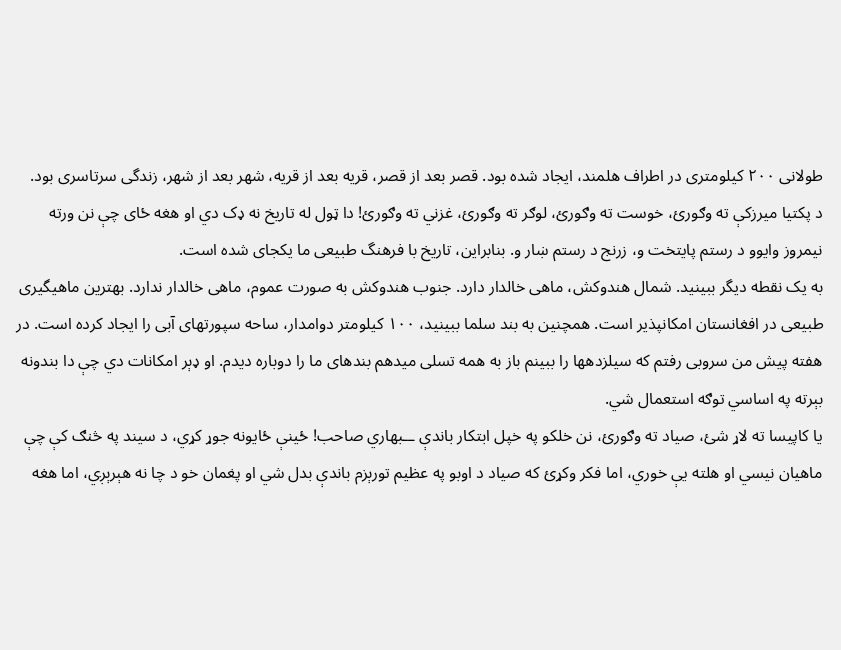طولانی ٢٠٠ کیلومتری در اطراف هلمند، ایجاد شده بود. قصر بعد از قصر، قریه بعد از قریه، شهر بعد از شهر، زندگی سرتاسری بود.
د پکتیا میرزکې ته وګورئ، خوست ته وګورئ، لوګر ته وګورئ، غزني ته وګورئ! دا ټول له تاریخ نه ډک دي او هغه ځای چې نن ورته نیمروز وایوو د رستم پایتخت و، زرنج د رستم ښار و. بنابراین، تاریخ با فرهنگ طبیعی ما یکجای شده است.
به یک نقطه دیگر ببینید. شمال هندوکش، ماهی خالدار دارد. جنوب هندوکش به صورت عموم، ماهی خالدار ندارد. بهترین ماهیگیری طبیعی در افغانستان امکانپذیر است. همچنین به بند سلما ببینید، ١٠٠ کیلومتر دوامدار، ساحه سپورتهای آبی را ایجاد کرده است. در هفته پیش من سروبی رفتم که سیلزدهها را ببینم باز به همه تسلی میدهم بندهای ما را دوباره دیدم. او ډېر امکانات دي چې دا بندونه بېرته په اساسي توګه استعمال شي.
یا کاپیسا ته لاړ شئ، صیاد ته وګورئ، نن خلکو په خپل ابتکار باندې ــبهاري صاحب! ځینې ځایونه جوړ کړي، د سیند په څنګ کې چې ماهیان نیسي او هلته یې خوري، اما فکر وکړئ که صیاد د اوبو په عظیم تورېزم باندې بدل شي او پغمان خو د چا نه هېرېږي، اما هغه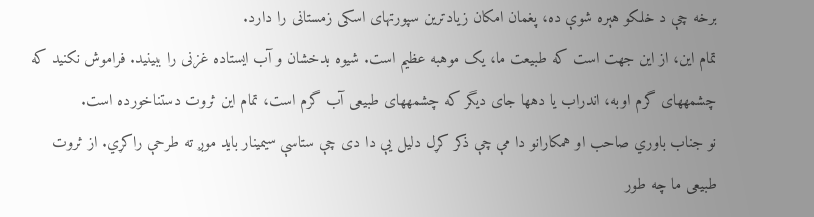برخه چې د خلکو هېره شوې ده، پغمان امکان زیادترین سپورتهای اسکی زمستانی را دارد.
تمام این، از این جهت است که طبیعت ما، یک موهبه عظیم است. شیوه بدخشان و آب ایستاده غزنی را ببینید. فراموش نکنید که چشمههای گرم اوبه، اندراب یا دهها جای دیگر که چشمههای طبیعی آب گرم است، تمام این ثروت دستناخورده است.
نو جناب باوري صاحب او همکارانو دا مې چې ذکر کړل دلیل یې دا دی چې ستاسې سیمینار باید موږ ته طرحې راکړي. از ثروت طبیعی ما چه طور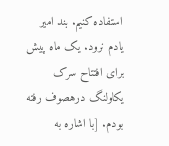استفاده کنیم. بند امیر یادم نرود. یک ماه پیش برای افتتاح سرک یکاولنگ درهصوف رفته بودم. [با اشاره به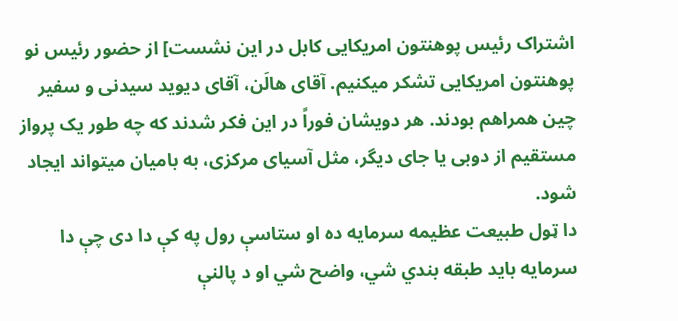اشتراک رئیس پوهنتون امریکایی کابل در این نشست] از حضور رئیس نو پوهنتون امریکایی تشکر میکنیم. آقای هالَن، آقای دیوید سیدنی و سفیر چین همراهم بودند. هر دویشان فوراً در این فکر شدند که چه طور یک پرواز مستقیم از دوبی یا جای دیگر، مثل آسیای مرکزی، به بامیان میتواند ایجاد شود.
دا ټول طبیعت عظیمه سرمایه ده او ستاسې رول په کې دا دی چې دا سرمایه باید طبقه بندي شي، واضح شي او د پالنې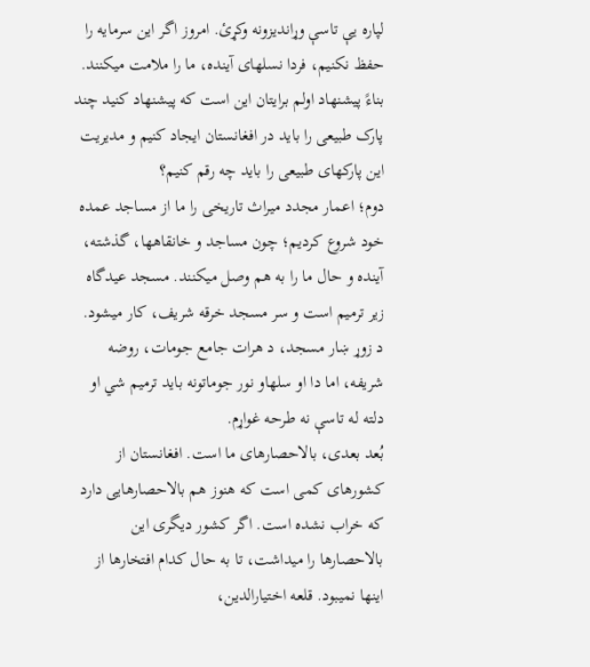لپاره یې تاسې وړاندیزونه وکړئ. امروز اگر این سرمایه را حفظ نکنیم، فردا نسلهای آینده، ما را ملامت میکنند. بناءً پیشنهاد اولم برایتان این است که پیشنهاد کنید چند پارک طبیعی را باید در افغانستان ایجاد کنیم و مدیریت این پارکهای طبیعی را باید چه رقم کنیم؟
دوم؛ اعمار مجدد میراث تاریخی را ما از مساجد عمده خود شروع کردیم؛ چون مساجد و خانقاهها، گذشته، آینده و حال ما را به هم وصل میکنند. مسجد عیدگاه زیر ترمیم است و سر مسجد خرقه شریف، کار میشود. د زوړ ښار مسجد، د هرات جامع جومات، روضه شریفه، اما دا او سلهاو نور جوماتونه باید ترمیم شي او دلته له تاسې نه طرحه غواړم.
بُعد بعدی، بالاحصارهای ما است. افغانستان از کشورهای کمی است که هنوز هم بالاحصارهایی دارد که خراب نشده است. اگر کشور دیگری این بالاحصارها را میداشت، تا به حال کدام افتخارها از اینها نمیبود. قلعه اختیارالدین،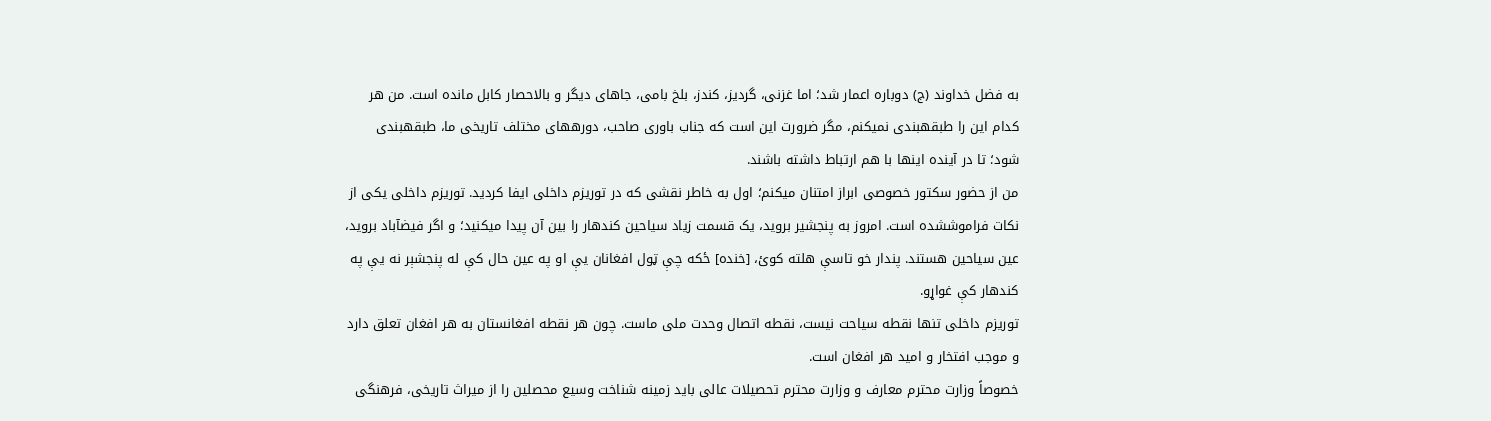به فضل خداوند (ج) دوباره اعمار شد؛ اما غزنی، گردیز، کندز، بلخ بامی، جاهای دیگر و بالاحصار کابل مانده است. من هر کدام این را طبقهبندی نمیکنم، مگر ضرورت این است که جناب باوری صاحب، دورههای مختلف تاریخی ما، طبقهبندی شود؛ تا در آینده اینها با هم ارتباط داشته باشند.
من از حضور سکتور خصوصی ابراز امتنان میکنم؛ اول به خاطر نقشی که در توریزم داخلی ایفا کردید. توریزم داخلی یکی از نکات فراموششده است. امروز به پنجشیر بروید، یک قسمت زیاد سیاحین کندهار را بین آن پیدا میکنید؛ و اگر فیضآباد بروید، عین سیاحین هستند. پندار خو تاسې هلته کوئ، [خنده] ځکه چې ټول افغانان یې او په عین حال کې له پنجشېر نه یې په کندهار کې غواړو.
توریزم داخلی تنها نقطه سیاحت نیست، نقطه اتصال وحدت ملی ماست. چون هر نقطه افغانستان به هر افغان تعلق دارد و موجب افتخار و امید هر افغان است.
خصوصاً وزارت محترم معارف و وزارت محترم تحصیلات عالی باید زمینه شناخت وسیع محصلین را از میراث تاریخی، فرهنگی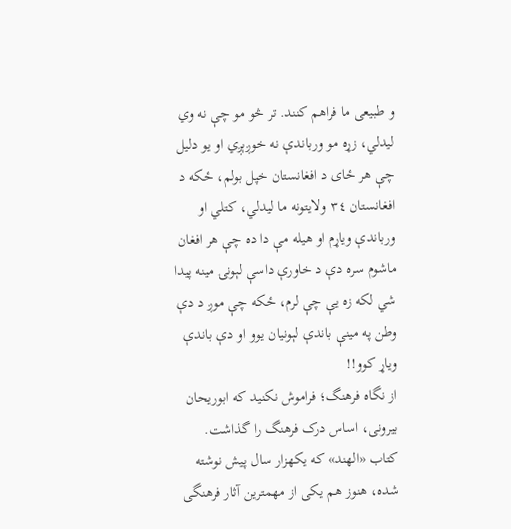و طبیعی ما فراهم کنند. تر څو مو چې نه وي لیدلي، زړه مو ورباندې نه خوږېږي او یو دلیل چې هر ځای د افغانستان خپل بولم، ځکه د افغانستان ٣٤ ولایتونه ما لیدلي، کتلي او ورباندې ویاړم او هیله مې دا ده چې هر افغان ماشوم سره دې د خاورې داسې لېونۍ مینه پیدا شي لکه زه یې چې لرم، ځکه چې موږ د دې وطن په مینې باندې لېونیان یوو او دې باندې ویاړ کوو!!
از نگاه فرهنگ؛ فراموش نکنید که ابوریحان بیرونی، اساس درک فرهنگ را گذاشت. کتاب «الهند» که یکهزار سال پیش نوشته شده، هنوز هم یکی از مهمترین آثار فرهنگی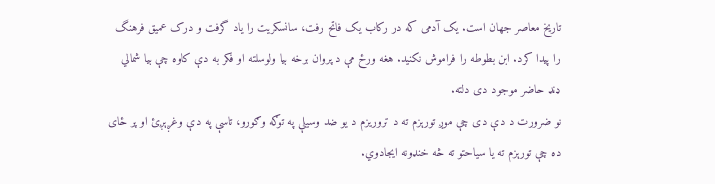تاریخ معاصر جهان است. یک آدمی که در رکاب یک فاتح رفت، سانسکریت را یاد گرفت و درک عمیق فرهنگ را پیدا کرد. ابن بطوطه را فراموش نکنید. هغه ورځ مې د پروان برخه بیا ولوسلته او فکر به دې کاوه چې بیا شمالي ډنډ حاضر موجود دی دلته.
نو ضرورت د دې دی چې موږ تورېزم ته د تروریزم د یو ضد وسیلې په توګه وګورو، تاسې په دې وغږېږئ او پر ځای ده چې تورېزم ته یا سیاحتو ته څه خنډونه ایجادوي.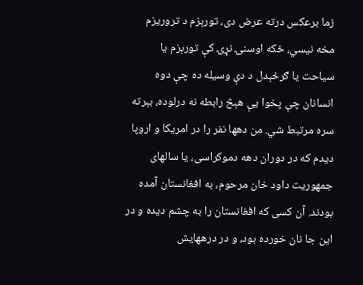زما برعکس درته عرض دی، تورېزم د تروریزم مخه نیسي، ځکه اوسنۍ نړۍ کې تورېزم یا سیاحت یا ګرځېدل د دې وسیله ده چې دوه انسانان چې پخوا یې هېڅ رابطه نه درلوده، بېرته سره مرتبط شي. من دهها نفر را در امریکا و اروپا دیدم که در دوران دهه دموکراسی، یا سالهای جمهوریت داود خان مرحوم، به افغانستان آمده بودند. آن کسی که افغانستان را به چشم دیده و در این جا نان خورده بود، و در درههایش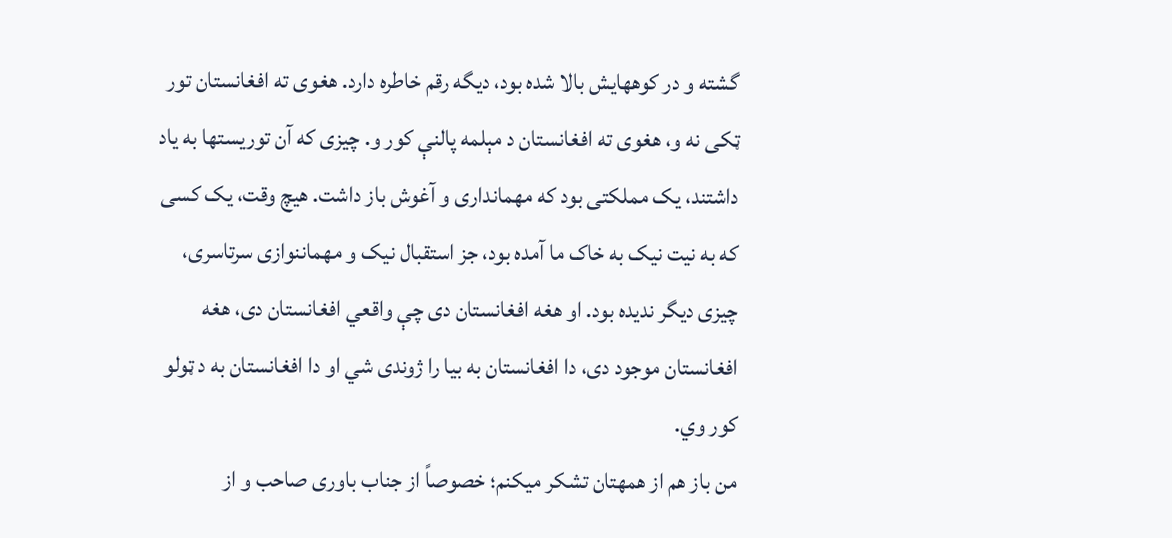گشته و در کوههایش بالا شده بود، دیگه رقم خاطره دارد. هغوی ته افغانستان تور ټکی نه و، هغوی ته افغانستان د مېلمه پالنې کور و. چیزی که آن توریستها به یاد داشتند، یک مملکتی بود که مهمانداری و آغوش باز داشت. هیچ وقت، یک کسی که به نیت نیک به خاک ما آمده بود، جز استقبال نیک و مهماننوازی سرتاسری، چیزی دیگر ندیده بود. او هغه افغانستان دی چې واقعي افغانستان دی، هغه افغانستان موجود دی، دا افغانستان به بیا را ژوندی شي او دا افغانستان به د ټولو کور وي.
من باز هم از همهتان تشکر میکنم؛ خصوصاً از جناب باوری صاحب و از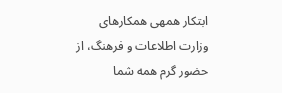ابتکار همهی همکارهای وزارت اطلاعات و فرهنگ، از حضور گرم همه شما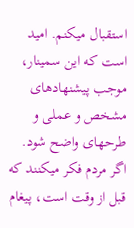استقبال میکنم. امید است که این سمینار، موجب پیشنهادهای مشخص و عملی و طرحهای واضح شود. اگر مردم فکر میکنند که قبل از وقت است، پیغام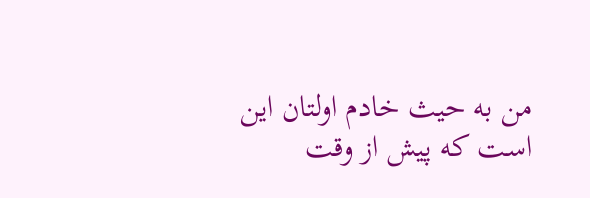من به حیث خادم اولتان این است که پیش از وقت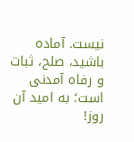نیست. آماده باشید، صلح، ثبات و رفاه آمدنی است؛ به امید آن روز!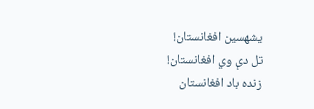یشهسین افغانستان!
تل دې وي افغانستان!
زنده باد افغانستان